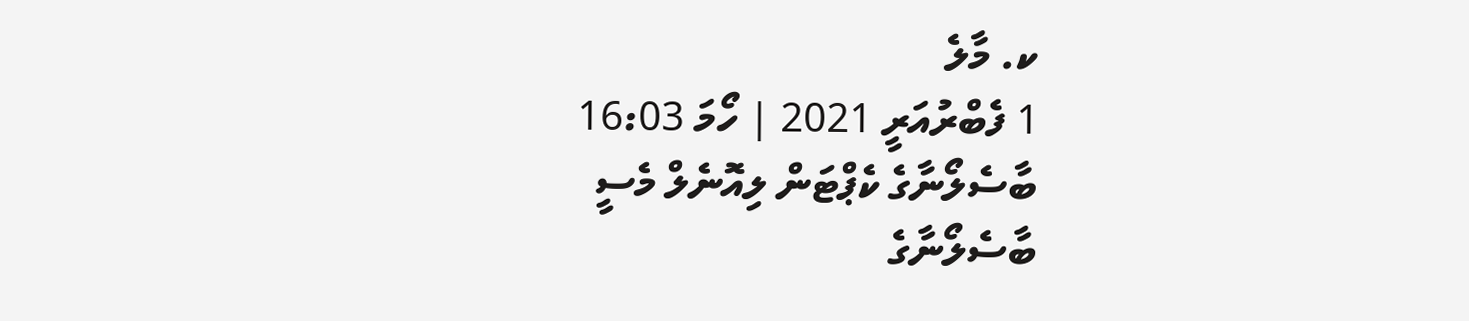ކ. މާލެ
1 ފެބްރުއަރީ 2021 | ހޯމަ 16:03
ބާސެލޯނާގެ ކެޕްޓަން ލިއޮނެލް މެސީ
ބާސެލޯނާގެ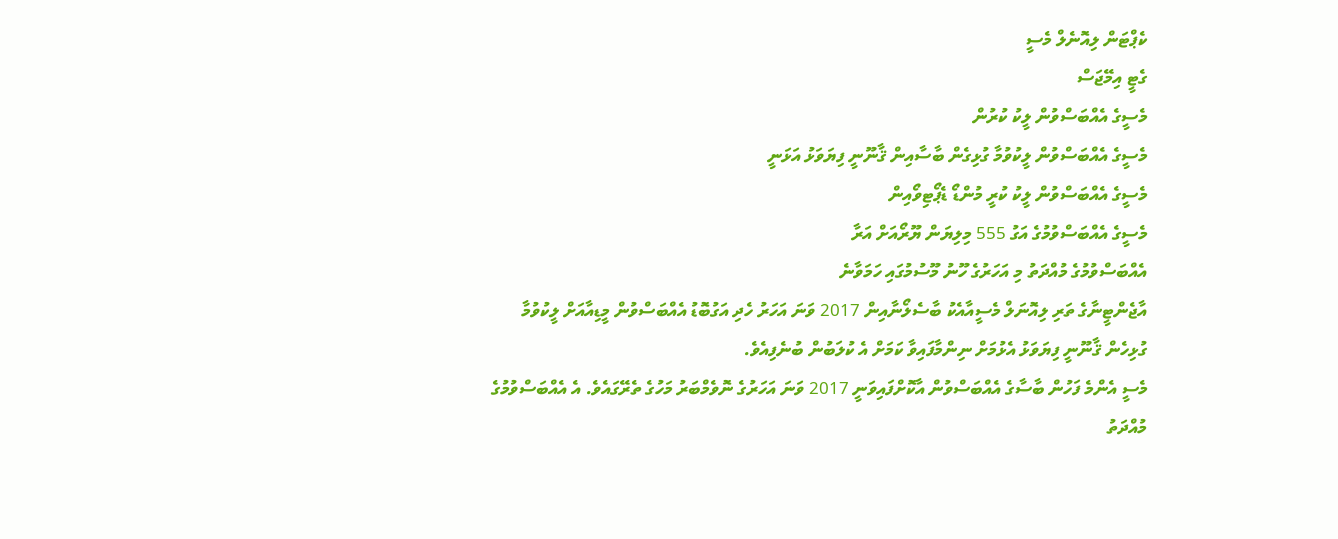ކެޕްޓަން ލިއޮނެލް މެސީ
ގެޓީ އިމޭޖަސް
މެސީގެ އެއްބަސްވުން ލީކު ކުރުން
މެސީގެ އެއްބަސްވުން ލީކުވުމާ ގުޅިގެން ބާސާއިން ޤާނޫނީ ފިޔަވަޅު އަޅަނީ
މެސީގެ އެއްބަސްވުން ލީކު ކުރީ މުންޑޯ ޑެޕޯޓިވޯއިން
މެސީގެ އެއްބަސްވުމުގެ އަގު 555 މިލިޔަން ޔޫރޯއަށް އަރާ
އެއްބަސްވުމުގެ މުއްދަތު މި އަހަރުގެ ހޫނު މޫސުމުގައި ހަމަވާނެ
އާޖެންޓީނާގެ ތަރި ލިއޮނަލް މެސީއާއެކު ބާސެލޯނާއިން 2017 ވަނަ އަހަރު ހެދި އަގުބޮޑު އެއްބަސްވުން މީޑިއާއަށް ލީކުވުމާ ގުޅިހެން ޤާނޫނީ ފިޔަވަޅު އެޅުމަށް ނިންމާފައިވާ ކަމަށް އެ ކުލަބުން ބުނެފިއެވެ.
މެސީ އެންމެ ފަހުން ބާސާގެ އެއްބަސްވުން އާކޮށްފައިވަނީ 2017 ވަނަ އަހަރުގެ ނޮވެމްބަރު މަހުގެ ތެރޭގައެވެ. އެ އެއްބަސްވުމުގެ މުއްދަތު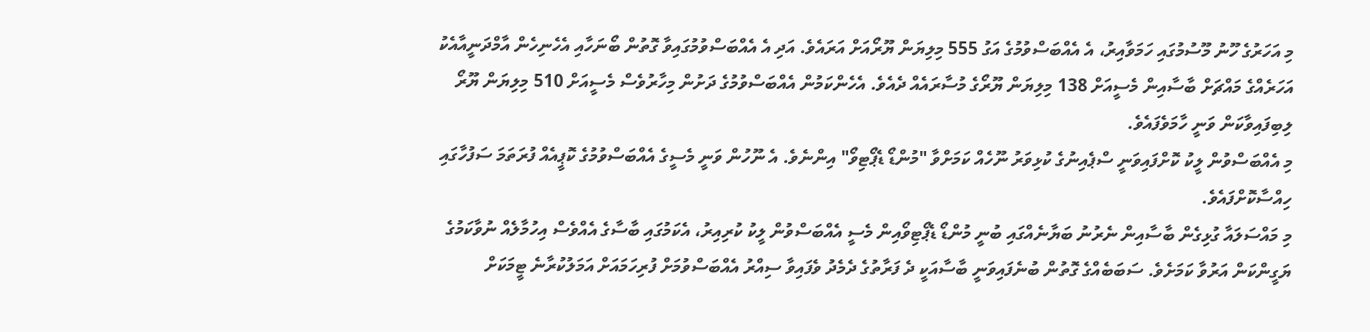މި އަހަރުގެ ހޫނު މޫސުމުގައި ހަމަވާއިރު، އެ އެއްބަސްވުމުގެ އަގު 555 މިލިޔަން ޔޫރޯއަށް އަރައެވެ. އަދި އެ އެއްބަސްވުމުގައިވާ ގޮތުން ބޯނަހާއި އެހެނިހެން އާމްދަނީއާއެކު އަހަރެއްގެ މައްޗަށް ބާސާއިން މެސީއަށް 138 މިލިޔަން ޔޫރޯގެ މުސާރައެއް ދެއެވެ. އެހެންކަމުން އެއްބަސްވުމުގެ ދަށުން މިހާރުވެސް މެސީއަށް 510 މިލިޔަން ޔޫރޯ ލިބިފައިވާކަން ވަނީ ހާމަވެފައެވެ.
މި އެއްބަސްވުން ލީކު ކޮށްފައިވަނީ ސްޕެއިނުގެ ކުޅިވަރު ނޫހެއް ކަމަށްވާ "މުންޑޯ ޑެޕޯޓިވޯ" އިންނެވެ. އެ ނޫހުން ވަނީ މެސީގެ އެއްބަސްވުމުގެ ކޮޕީއެއް ފުރަތަމަ ސަފުހާގައި ހިއްސާކޮށްފައެވެ.
މި މައްސަލައާ ގުޅިގެން ބާސާއިން ނެރުނު ބަޔާނެއްގައި ބުނީ މުންޑޯ ޑެޕޯޓިވޯއިން މެސީ އެއްބަސްވުން ލީކު ކުރިއިރު، އެކަމުގައި ބާސާގެ އެއްވެސް އިހުމާލެއް ނުވާކަމުގެ ޔަގީންކަން އަރުވާ ކަމަށެވެ. ސަބަބެއްގެ ގޮތުން ބުނެފައިވަނީ ބާސާއަކީ ދެ ފަރާތުގެ ދެމެދު ވެފައިވާ ސިއްރު އެއްބަސްވުމަށް ފުރިހަމައަށް އަމަލުކުރާނެ ޓީމަކަށް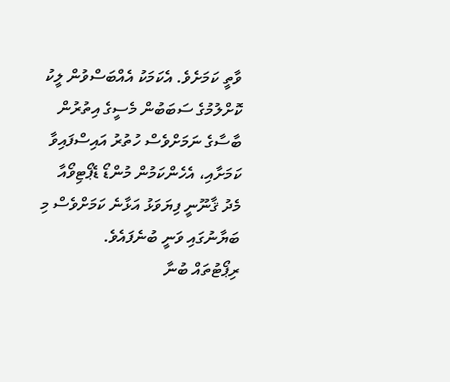ވާތީ ކަމަށެވެ. އެކަމަކު އެއްބަސްވުން ލީކު ކޮށްލުމުގެ ސަބަބުން މެސީގެ އިތުރުން ބާސާގެ ނަމަށްވެސް ހުތުރު އައިސްފައިވާ ކަމަށާއި، އެހެންކަމުން މުންޑޯ ޑެޕޯޓިވޯއާ މެދު ޤާނޫނީ ފިޔަވަޅު އަޅާނެ ކަމަށްވެސް މި ބަޔާނުގައި ވަނީ ބުނެފައެވެ.
ރިޕޯޓުތައް ބުނާ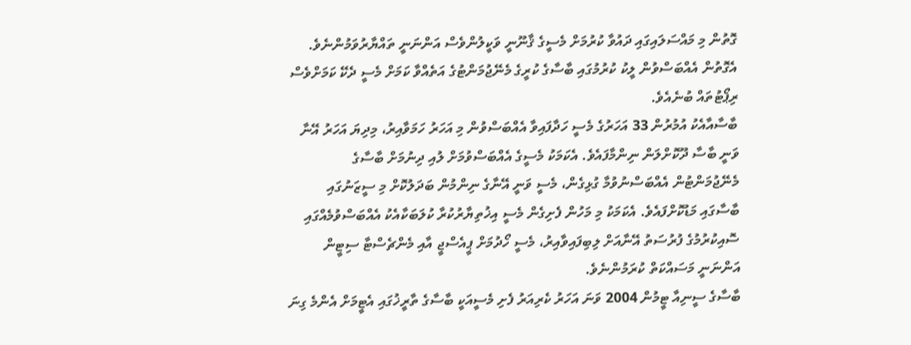ގޮތުން މި މައްސަލައިގައި ދައުވާ ކުރުމަށް މެސީގެ ޤާނޫނީ ވަކީލުންވެސް އަންނަނީ ތައްޔާރުވަމުންނެވެ. އެގޮތުން އެއްބަސްވުން ލީކު ކުރުމުގައި ބާސާގެ ކުރީގެ މެނޭޖުމަންޓުގެ އަތެއްވާ ކަމަށް މެސީ ދެކޭ ކަމަށްވެސް ރިޕޯޓުތައް ބުނެއެވެ.
ބާސާއާއެކު އުމުރުން 33 އަހަރުގެ މެސީ ހަދާފައިވާ އެއްބަސްވުން މި އަހަރު ހަމަވާއިރު، މިދިޔަ އަހަރު އޭނާ ވަނީ ބާސާ ދޫކޮށްލަން ނިންމާފައެވެ. އެކަމަކު މެސީގެ އެއްބަސްވުމަށް ލުއި ދިނުމަށް ބާސާގެ މެނޭޖުމަންޓުން އެއްބަސްނުވުމާ ގުޅިގެން، މެސީ ވަނީ އޭނާގެ ނިންމުން ބަދަލުކޮށް މި ސީޒަނުގައި ބާސާގައި މަޑުކޮށްފައެވެ. އެކަމަކު މި މަހުން ފެށިގެން މެސީ އިޚުތިޔާރުކުރާ ކުލަބަކާއެކު އެއްބަސްވުމެއްގައި ސޮއިކުރުމުގެ ފުރުސަތު އޭނާއަށް ލިބިފައިވާއިރު، މެސީ ހޯދުމަށް ޕީއެސްޖީ އާއި މެންޗެސްޓާ ސިޓީން އަންނަނީ މަސައްކަތް ކުރަމުންނެވެ.
ބާސާގެ ސީނިއާ ޓީމުން 2004 ވަނަ އަހަރު ކެރިއަރު ފެށި މެސީއަކީ ބާސާގެ ތާރީޚުގައި އެޓީމަށް އެންމެ ގިނަ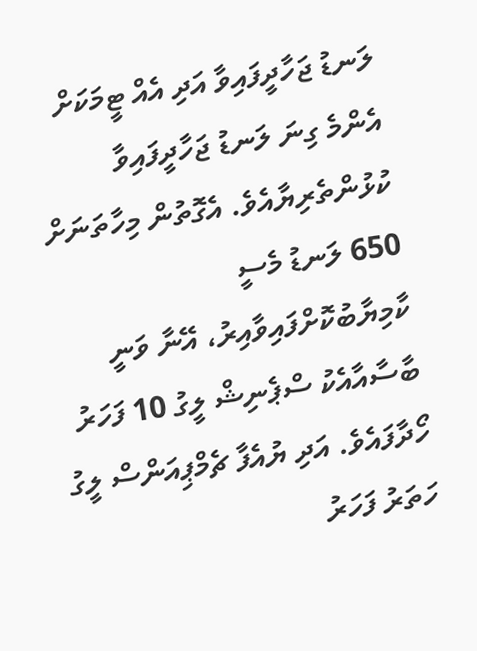ލަނޑު ޖަހާދީފައިވާ އަދި އެއް ޓީމަކަށް އެންމެ ގިނަ ލަނޑު ޖަހާދީފައިވާ ކުޅުންތެރިޔާއެވެ. އެގޮތުން މިހާތަނަށް 650 ލަނޑު މެސީ ކާމިޔާބުކޮށްފައިވާއިރު، އޭނާ ވަނީ ބާސާއާއެކު ސްޕެނިޝް ލީގު 10 ފަހަރު ހޯދާފައެވެ. އަދި ޔުއެފާ ޗެމްޕިއަންސް ލީގު ހަތަރު ފަހަރު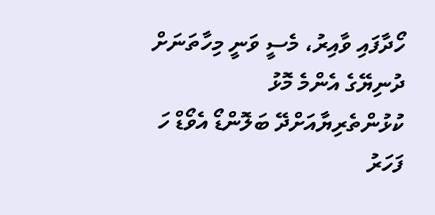ހޯދާފައި ވާއިރު، މެސީ ވަނީ މިހާތަނަށް ދުނިޔޭގެ އެންމެ މޮޅު ކުޅުންތެރިޔާއަށްދޭ ބަލޮންޑޯ އެވޯޑް ހަ ފަހަރު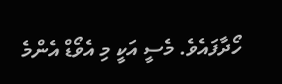ހޯދާފައެވެ. މެސީ އަކީ މި އެވޯޑް އެންމެ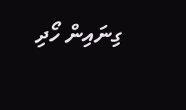ގިނައިން ހޯދި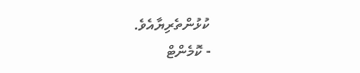ކުޅުންތެރިޔާއެވެ.
- ކޮމެންޓް